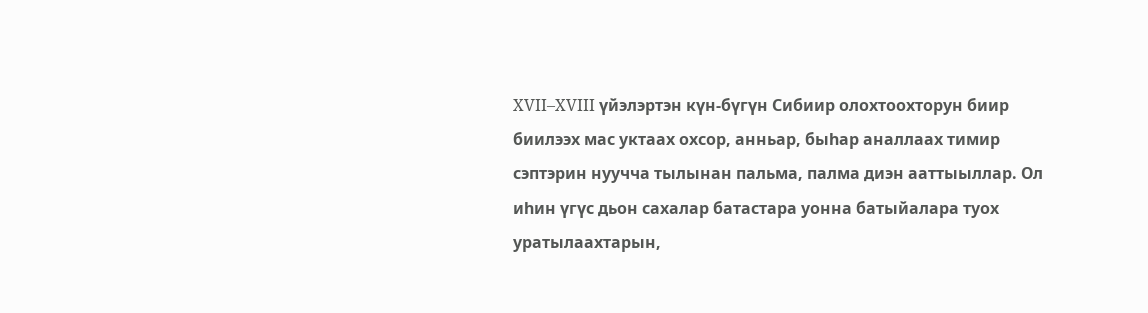XVII–XVIII үйэлэртэн күн-бүгүн Сибиир олохтоохторун биир биилээх мас уктаах охсор, анньар, быһар аналлаах тимир сэптэрин нуучча тылынан пальма, палма диэн ааттыыллар. Ол иһин үгүс дьон сахалар батастара уонна батыйалара туох уратылаахтарын,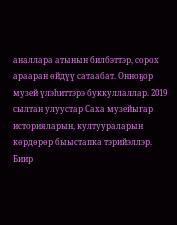аналлара атынын билбэттэр, сорох арааран өйдүү сатаабат. Онноҕор музей үлэһиттэрэ буккуллаллар. 2019 сылтан улуустар Саха музейыгар историяларын, култуураларын көрдөрөр быыстапка тэрийэллэр. Биир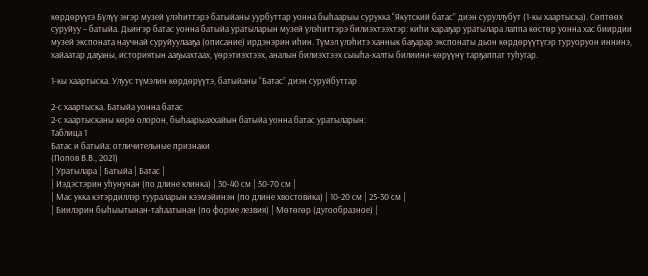көрдөрүүгэ Бүлүү эҥэр музей үлэһиттэрэ батыйаны уурбуттар уонна быһаарыы сурукка “Якутский батас” диэн суруллубут (1-кы хаартыска). Сөптөөх суруйуу – батыйа. Дьиҥэр батас уонна батыйа уратыларын музей үлэһиттэрэ билиэхтээхтэр: киһи хараҕар уратылара лаппа көстөр уонна хас биирдии музей экспоната научнай суруйуулааҕа (описание) ирдэнэрин иһин. Түмэл үлэһитэ ханнык баҕарар экспонаты дьон көрдөрүүтүгэр туруоруон иннинэ, хайаатар даҕаны, историятын ааҕыахтаах, үөрэтиэхтээх, аналын билиэхтээх сыыһа-халты билиини-көрүүнү тарҕаппат туһугар.

1-кы хаартыска. Улуус түмэлин көрдөрүүтэ, батыйаны “Батас” диэн суруйбуттар

2-с хаартыска. Батыйа уонна батас
2-с хаартысканы көрө олорон, быһаарыаххайын батыйа уонна батас уратыларын:
Таблица 1
Батас и батыйа: отличительные признаки
(Попов В.В., 2021)
| Уратылара | Батыйа | Батас |
| Иэдэстэрин уһунунан (по длине клинка) | 30-40 см | 50-70 см |
| Мас укка кэтэрдиллэр туураларын кээмэйинэн (по длине хвостовика) | 10-20 см | 25-30 см |
| Биилэрин быһыытынан-таһаатынан (по форме лезвия) | Мөтөгөр (дугообразное) |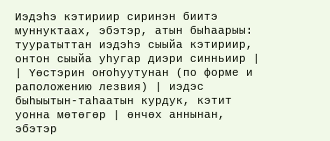Иэдэһэ кэтириир сиринэн биитэ муннуктаах, эбэтэр, атын быһаарыы: тууратыттан иэдэһэ сыыйа кэтириир, онтон сыыйа уһугар диэри синньиир |
| Үөстэрин оҥоһуутунан (по форме и раположению лезвия) | иэдэс быһыытын-таһаатын курдук, кэтит уонна мөтөгөр | өнчөх аннынан, эбэтэр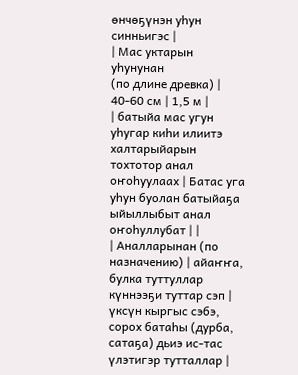өнчөҕүнэн уһун синньигэс |
| Мас уктарын уһунунан
(по длине древка) |
40-60 см | 1,5 м |
| батыйа мас угун уһугар киһи илиитэ халтарыйарын тохтотор анал оҥоһуулаах | Батас уга уһун буолан батыйаҕа ыйыллыбыт анал оҥоһуллубат | |
| Аналларынан (по назначению) | айаҥҥа, булка туттуллар күннээҕи туттар сэп | үксүн кыргыс сэбэ, сорох батаһы (дурба, сатаҕа) дьиэ ис-тас үлэтигэр тутталлар |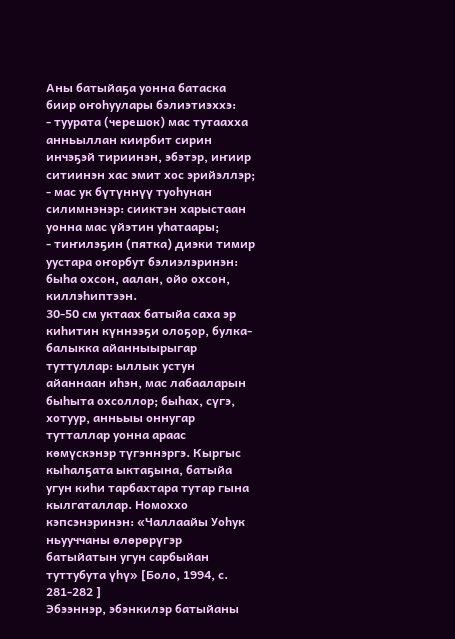Аны батыйаҕа уонна батаска биир оҥоһуулары бэлиэтиэххэ:
- туурата (черешок) мас тутаахха анньыллан киирбит сирин инчэҕэй тириинэн, эбэтэр, иҥиир ситиинэн хас эмит хос эрийэллэр;
- мас ук бүтүннүү туоһунан силимнэнэр: сииктэн харыстаан уонна мас үйэтин уһатаары;
- тиҥилэҕин (пятка) диэки тимир уустара оҥорбут бэлиэлэринэн: быһа охсон, аалан, ойо охсон, киллэһиптээн.
30-50 см уктаах батыйа саха эр киһитин күннээҕи олоҕор, булка-балыкка айанныырыгар туттуллар: ыллык устун айаннаан иһэн, мас лабааларын быһыта охсоллор; быһах, сүгэ, хотуур, анньыы оннугар тутталлар уонна араас көмүскэнэр түгэннэргэ. Кыргыс кыһалҕата ыктаҕына, батыйа угун киһи тарбахтара тутар гына кылгаталлар. Номоххо кэпсэнэринэн: «Чаллаайы Уоһук ньууччаны өлөрөрүгэр батыйатын угун сарбыйан туттубута үһү» [Боло, 1994, с. 281-282 ]
Эбээннэр, эбэнкилэр батыйаны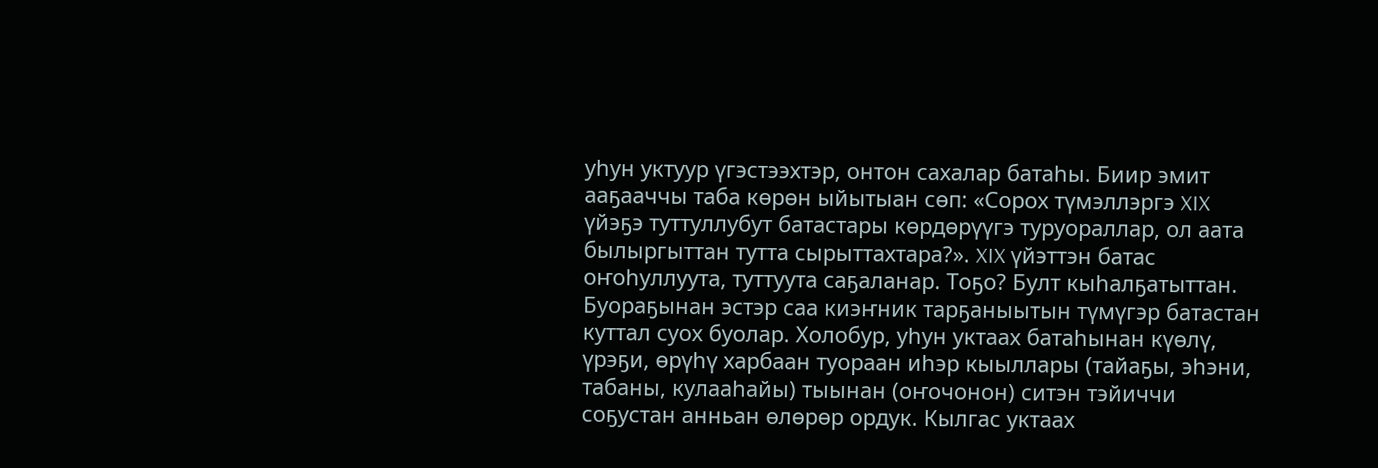уһун уктуур үгэстээхтэр, онтон сахалар батаһы. Биир эмит ааҕааччы таба көрөн ыйытыан сөп: «Сорох түмэллэргэ XIX үйэҕэ туттуллубут батастары көрдөрүүгэ туруораллар, ол аата былыргыттан тутта сырыттахтара?». XIX үйэттэн батас оҥоһуллуута, туттуута саҕаланар. Тоҕо? Булт кыһалҕатыттан. Буораҕынан эстэр саа киэҥник тарҕаныытын түмүгэр батастан куттал суох буолар. Холобур, уһун уктаах батаһынан күөлү, үрэҕи, өрүһү харбаан туораан иһэр кыыллары (тайаҕы, эһэни, табаны, кулааһайы) тыынан (оҥочонон) ситэн тэйиччи соҕустан анньан өлөрөр ордук. Кылгас уктаах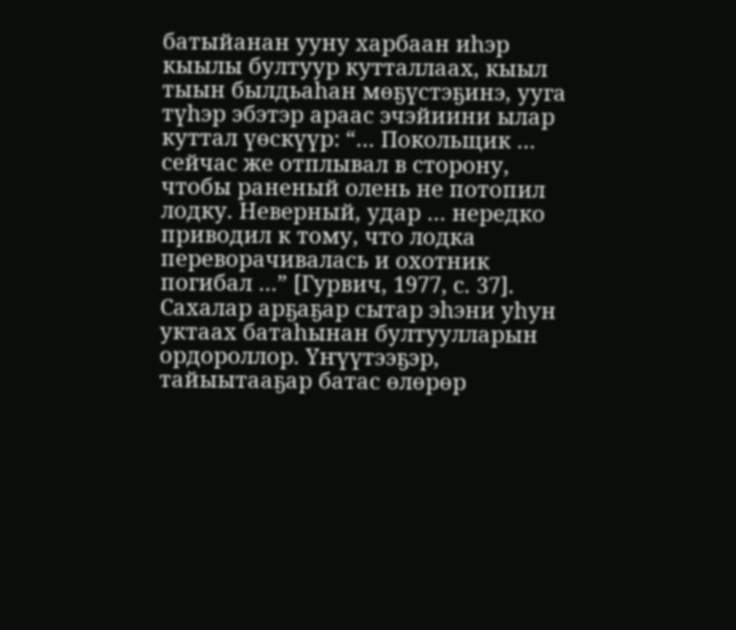батыйанан ууну харбаан иһэр кыылы бултуур кутталлаах, кыыл тыын былдьаһан мөҕүстэҕинэ, ууга түһэр эбэтэр араас эчэйиини ылар куттал үөскүүр: “… Покольщик … сейчас же отплывал в сторону, чтобы раненый олень не потопил лодку. Неверный, удар … нередко приводил к тому, что лодка переворачивалась и охотник погибал …” [Гурвич, 1977, с. 37]. Сахалар арҕаҕар сытар эһэни уһун уктаах батаһынан бултуулларын ордороллор. Үҥүүтээҕэр, тайыытааҕар батас өлөрөр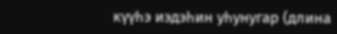күүһэ иэдэһин уһунугар (длина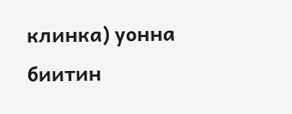клинка) уонна биитин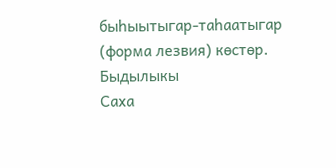быһыытыгар-таһаатыгар (форма лезвия) көстөр.
Быдылыкы
Саха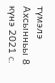түмэлэ
Ахсынньы 8 күнэ 2021 c.